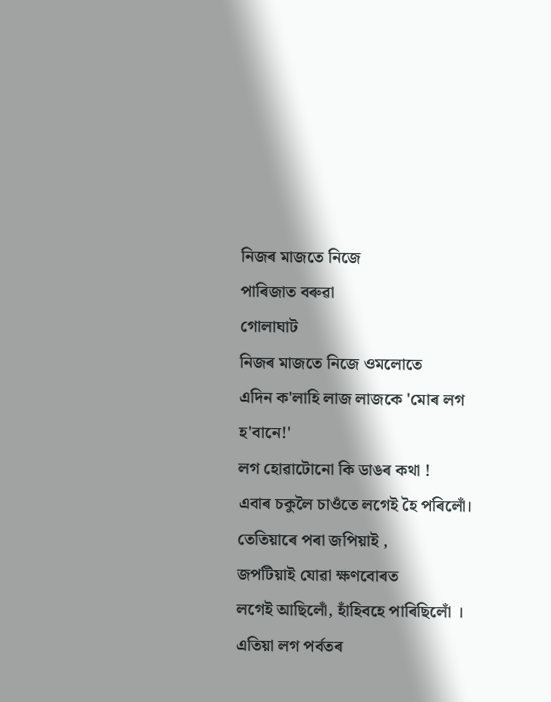নিজৰ মাজতে নিজে
পাৰিজাত বৰুৱা
গোলাঘাট
নিজৰ মাজতে নিজে ওমলোতে
এদিন ক'লাহি লাজ লাজকে 'মোৰ লগ হ'বানে!'
লগ হোৱাটোনো কি ডাঙৰ কথা !
এবাৰ চকুলৈ চাওঁতে লগেই হৈ পৰিলোঁ।
তেতিয়াৰে পৰা জপিয়াই ,
জপটিয়াই যোৱা ক্ষণবোৰত
লগেই আছিলোঁ, হাঁহিবহে পাৰিছিলোঁ ।
এতিয়া লগ পৰ্বতৰ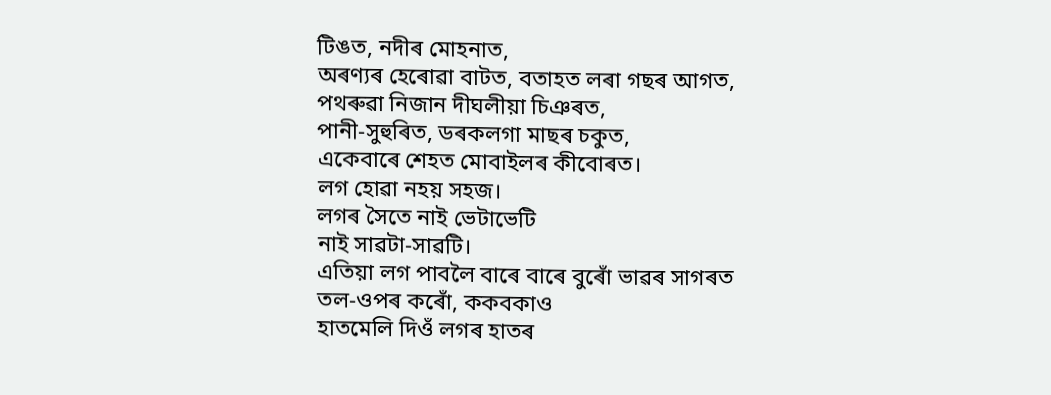টিঙত, নদীৰ মোহনাত,
অৰণ্যৰ হেৰোৱা বাটত, বতাহত লৰা গছৰ আগত,
পথৰুৱা নিজান দীঘলীয়া চিঞৰত,
পানী-সুহুৰিত, ডৰকলগা মাছৰ চকুত,
একেবাৰে শেহত মোবাইলৰ কীবোৰত।
লগ হোৱা নহয় সহজ।
লগৰ সৈতে নাই ভেটাভেটি
নাই সাৱটা-সাৱটি।
এতিয়া লগ পাবলৈ বাৰে বাৰে বুৰোঁ ভাৱৰ সাগৰত
তল-ওপৰ কৰোঁ, ককবকাও
হাতমেলি দিওঁ লগৰ হাতৰ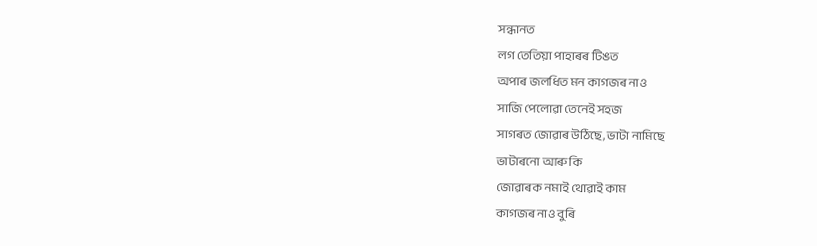সন্ধানত
লগ তেতিয়া পাহাৰৰ টিঙত
অপাৰ জলধিত মন কাগজৰ নাও
সাজি পেলোৱা তেনেই সহজ
সাগৰত জোৱাৰ উঠিছে, ভাটা নামিছে
ভাটাৰনো আৰু কি
জোৱাৰক নমাই থোৱাই কাম
কাগজৰ নাও বুৰি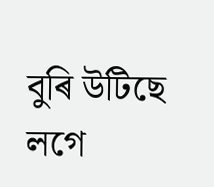বুৰি উটিছে
লগে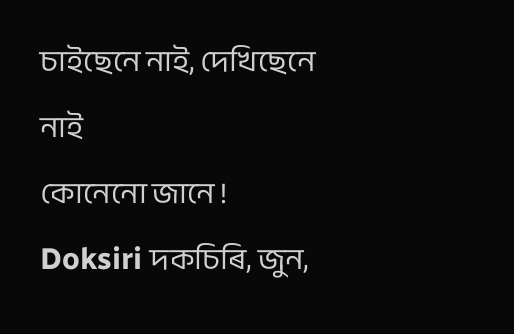চাইছেনে নাই, দেখিছেনে নাই
কোনেনো জানে !
Doksiri দকচিৰি, জুন,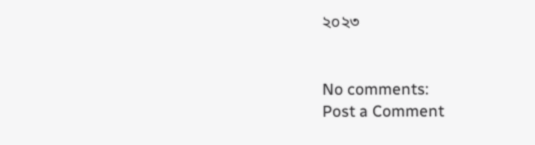২০২৩


No comments:
Post a Comment